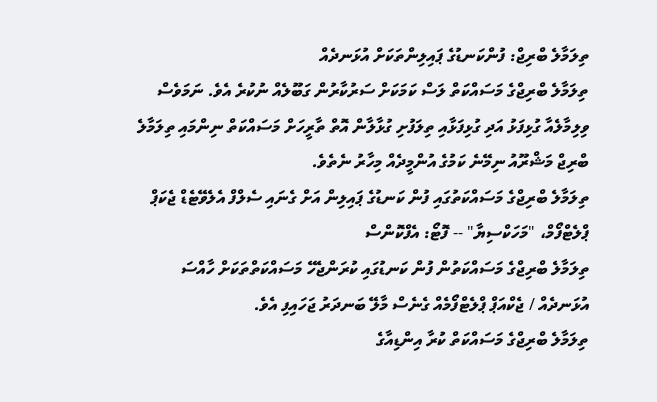ތިލަމާލެ ބްރިޖް: ފުންކަނޑުގެ ޕައިލިންތަކަށް އުޅަނދެއް
ތިލަމާލެ ބްރިޖްގެ މަސައްކަތް ލަސް ކަމަކަށް ސަރުކާރުން ގަބޫލެއް ނުކުރެ އެވެ. ނަމަވެސް ވިލިމާލެއާ ގުޅިފަޅު އަދި ގުޅިފަޅާއި ތިލަފުށި ގުޅާލާން އޮތް ތާރީހަށް މަސައްކަތް ނިންމައި ތިލަމާލެ ބްރިޖް މަޝްރޫއު ނިމޭނެ ކަމުގެ އުންމީދެއް މިހާރު ނެތެވެ.
ތިލަމާލެ ބްރިޖްގެ މަސައްކަތުގައި ފުން ކަނޑުގެ ޕައިލިން އަށް ގެނައި ސެލްފް އެލެވޭޓެޑް ޖެކަޕް ޕްލެޓްފޯމް، "މަހަކްސިޔާ" -- ފޮޓޯ: އެފްކޮންސް
ތިލަމާލެ ބްރިޖްގެ މަސައްކަތުން ފުން ކަނޑުގައި ކުރަންޖެހޭ މަސައްކަތްތަކަށް ހާއްސަ އުޅަނދެއް / ޖެކްއަޕް ޕްލެޓްފޯމެއް ގެނެސް މާލޭ ބަނދަރު ޖަހައިފި އެވެ.
ތިލަމާލެ ބްރިޖްގެ މަސައްކަތް ކުރާ އިންޑިއާގެ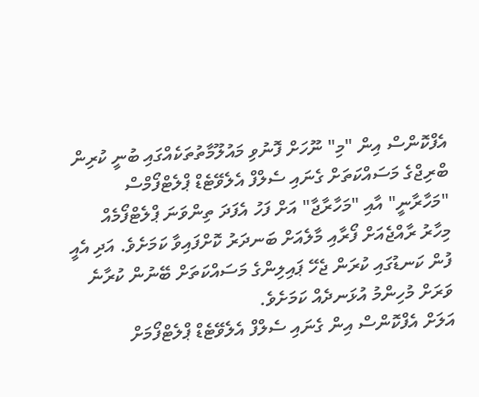އެފްކޮންސް އިން "މި" ނޫހަށް ފޮނުވި މައުލޫމާތުތަކެއްގައި ބުނީ ކުރިން ބްރިޖްގެ މަސައްކަތަށް ގެނައި ސެލްފް އެލެވޭޓެޑް ޕްލެޓްފޯމްސް "މަހާރާނީ" އާއި "މަހާރާޖާ" އަށް ފަހު އެފަދަ ތިންވަނަ ޕްލެޓްފޯމެއް  މިހާރު ރާއްޖެއަށް ފޯރާއި މާލެއަށް ބަނދަރު ކޮށްފައިވާ ކަމަށެވެ. އަދި އެއީ ފުން ކަނޑުގައި ކުރަން ޖެހޭ ޕައިލިންގެ މަސައްކަތަށް ބޭނުން ކުރާނެ ވަރަށް މުހިންމު އުޅަނދެއް ކަމަށެވެ.
އަލަށް އެފްކޮންސް އިން ގެނައި ސެލްފް އެލެވޭޓެޑް ޕްލެޓްފޯމަށް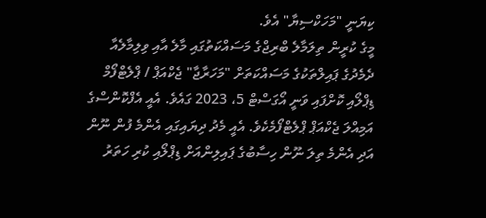ކިޔަނީ "މަހަކްސިޔާ" އެވެ.
މީގެ ކުރީން ތިލަމާލެ ބްރިޖްގެ މަސައްކަތުގައި މާލެ އާއި ވިލިމާލެއާ ދެމެދުގެ ޕައިލްތަކުގެ މަސައްކަތަށް "މަހަރާޖާ" ޖެކްއަޕް / ޕްލެޓްފޯމް ޑިޕްލޯއި ކޮށްފައި ވަނީ އޯގަސްޓް 5، 2023 ގައެވެ. އެއީ އެފްކޮންސްގެ އަމިއްލަ ޖެކްއަޕް ޕްލެޓްފޯމެކެވެ. އެއީ މެދު ދިޔައިގައި އެންމެ ފުން ނޫން އަދި އެންމެ ތިލަ ނޫން ހިސާބުގެ ޕައިލިންއަށް ޑިޕްލޯއި ކުރި ހަތަރު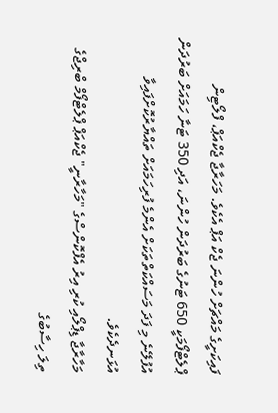ފައިކަށީގެ މައްޗަށް ހުންނަ ޖެކް އަޕް އެކެވެ. މަހަރާޖާ ޖެކްއަޕް، ފްލޯޓިން ޕްލެޓްފޯމަކީ 650 ޓަނުގެ ބަރުދަން ހުންނަ، އަދި 350 ޓަނާ ހަމައަށް ބަރުދަން އުފުލޭނެ މި ފަދަ މަސައްކަތްތަކަށް އެންމެ ފުރިހަމައަށް ތައްޔާރުކޮށްފައިވާ އުޅަނދެކެވެ.
މަހާރާޖާ ޑިޕްލޯއި ކުރި އިރު އެފްކޮންސްގެ "މަހާރާނީ" ޖެކްއަޕް ޕްލެޓްފޯމް ބްރިޖްގެ ތިލަ ހިސާބުގެ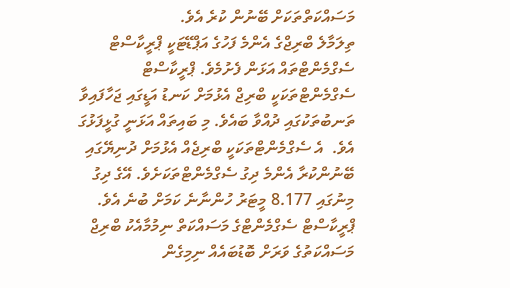މަސައްކަތްތަކަށް ބޭނުން ކުރެ އެވެ.
ތިލަމާލެ ބްރިޖްގެ އެންމެ ފަހުގެ އަޕްޑޭޓަކީ ޕްރީކާސްޓް ސެގްމެންޓްތައް އަޅަން ފެށުމެވެ. ޕްރީކާސްޓް ސެގްމެންޓްތަކަކީ ބްރިޖް އެޅުމަށް ކަނޑު އަޑީގައި ޖަހާފައިވާ ތަނބުތަކުގައި ދުއްވާ ބައެވެ. މި ބައިތައް އަޅަނީ ގުޅީފަޅުގަ އެވެ.  އެ ސެގްމެންޓްތަކަކީ ބްރިޖެއް އެޅުމަށް ދުނިޔޭގައި ބޭނުންކުރާ އެންމެ ދިގު ސެގްމެންޓްތަކަށެވެ. އޭގެ ދިގު މިނުގައި 8.177 މީޓަރު ހުންނާނެ ކަމަށް ބުނެ އެވެ.
ޕްރީކާސްޓް ސެގްމެންޓްގެ މަސައްކަތް ނިމުމާއެކު ބްރިޖް މަސައްކަތުގެ ވަރަށް ބޮޑުބައެއް ނިމިގެން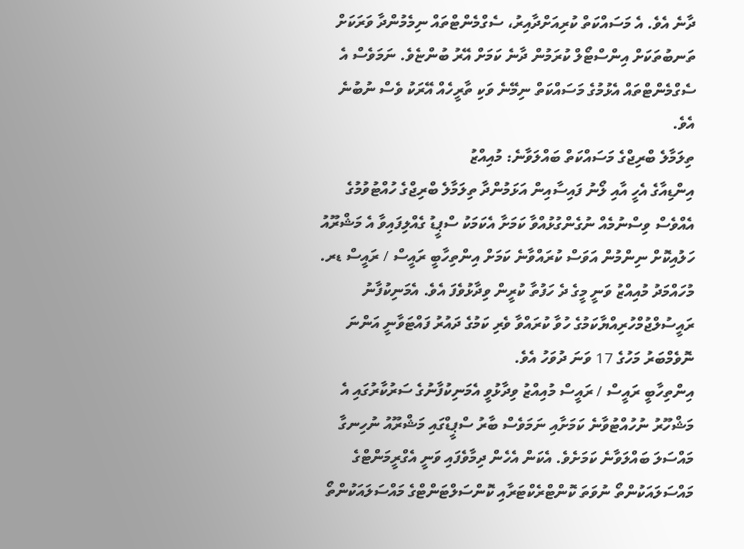ދާނެ އެވެ. އެ މަސައްކަތް ކުރިއަށްދާއިރު، ސެގްމެންޓްތައް ނިމެމުންދާ ވަރަކަށް ތަނބުތަކަށް އިންސްޓޯލް ކުރަމުން ދާނެ ކަމަށް އޭރު ބުންޏެވެ. ނަމަވެސް އެ ސެގްމެންޓްތައް އެޅުމުގެ މަސައްކަތް ނިމޭނެ ވަކި ތާރީހެއް އޭރަކު ވެސް ނުބުނެ އެވެ.
ތިލަމާލެ ބްރިޖްގެ މަސައްކަތް ބައްލަވާނެ: މުއިއްޒު
އިންޑިއާގެ އެހީ އާއި ލޯނު ފައިސާއިން އަޅަމުންދާ ތިލަމާލެ ބްރިޖްގެ ހުއްޓުވުމުގެ އެއްވެސް ވިސްނުމެއް ނުގެންގުޅުއްވާ ކަމަށާ އެކަމަކު ސްޕީޑު ގެއްލިފައިވާ އެ މަޝްރޫއު ހަލުއިކޮށް ނިންމުން އަވަސް ކުރައްވާނެ ކަމަށް އިންތިހާބީ ރައީސް / ރައީސް ޑރ. މުހައްމަދު މުއިއްޒު ވަނީ މީގެ ދެ ހަފުތާ ކުރީން ވިދާޅުވެފަ އެވެ. އެމަނިކުފާނު ރައީސުލްޖުމްހުރިއްޔާކަމުގެ ހުވާ ކުރައްވާ ވެރި ކަމުގެ ދައުރު ފައްޓަވާނީ އަންނަ ނޮވެމްބަރު މަހުގެ 17 ވަނަ ދުވަހު އެވެ.
އިންތިހާބީ ރައީސް / ރައީސް މުއިއްޒު ވިދާޅުވީ އެމަނިކުފާނުގެ ސަރުކާރުގައި އެ މަޝްހޫރު ނުހުއްޓުވާނެ ކަމަށާއި ނަމަވެސް ބާރު ސްޕީޑްގައި މަޝްރޫއު ނުހިނގާ މައްސަލަ ބައްލަވާނެ ކަމަށެވެ. އެކަން އެހެން ދިމާވެފައި ވަނީ އެގްރީމަންޓްގެ މައްސަލައަކުންތޯ ނުވަތަ ކޮންޓްރެކްޓަރާއި ކޮންސަލްޓަންޓްގެ މައްސަލައަކުންތޯ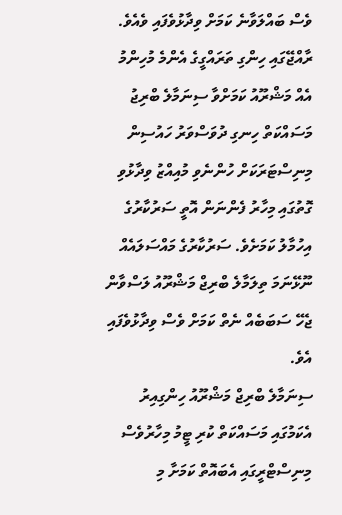ވެސް ބައްލަވާނެ ކަމަށް ވިދާޅުވެފައި ވެއެވެ.
ރާއްޖޭގައި ހިންގި ތަރައްގީގެ އެންމެ މުހިންމު އެއް މަޝްރޫއު ކަމަށްވާ ސިނަމާލެ ބްރިޖު މަސައްކަތް ހިނގި ދުވަސްވަރު ހައުސިން މިނިސްޓަރަކަށް ހުންނެވި މުއިއްޒު ވިދާޅުވި ގޮތުގައި މިހާރު ފެންނަން އޮތީ ސަރުކާރުގެ އިހުމާލު ކަމަށެވެ. ސަރުކާރުގެ މައްސަލައެއް ނޫޅޭނަމަ ތިލަމާލެ ބްރިޖް މަޝްރޫއު ލަސްވާން ޖެހޭ ސަބަބެއް ނެތް ކަމަށް ވެސް ވިދާޅުވެފައި އެވެ.
ސިނަމާލެ ބްރިޖް މަޝްރޫއު ހިންގިއިރު އެކަމުގައި މަސައްކަތް ކުރި ޓީމު މިހާރުވެސް މިނިސްޓްރީގައި އެބައޮތް ކަމަށާ މި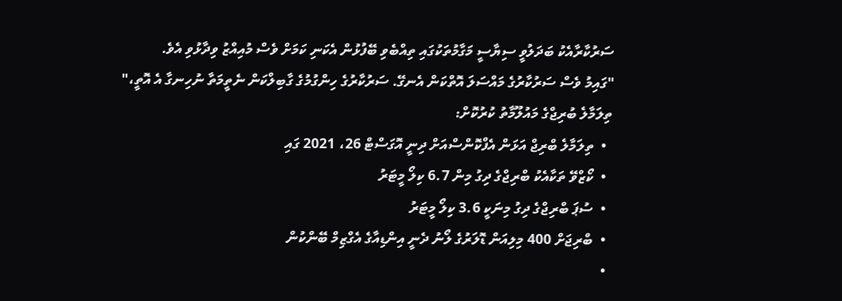ސަރުކާރާއެކު ބަދަލުވީ ސިޔާސީ މަގާމުތަކުގައި ތިއްބެވި ބޭފުޅުން އެކަނި ކަމަށް ވެސް މުއިއްޒު ވިދާޅުވި އެވެ.
"ގައިމު ވެސް ސަރުކާރުގެ މައްސަލަ އޮތްކަން އެނގޭ. ސަރުކާރުގެ ހިންގުމުގެ ގާބިލްކަން ނެތީމަތާ ނުހިނގާ އެ އޮތީ،"
ތިލަމާލެ ބުރިޖްގެ މައުލޫމާތު ކުރުކޮށް:
  •  ތިލަމާލެ ބްރިޖް އަޅަން އެފްކޮންސްއަށް ދިނީ އޮގަސްޓް 26، 2021 ގައި
  •  ކޯޒްވޭ ތަކާއެކު ބްރިޖްގެ ދިގު މިން 6.7 ކިލޯ މީޓަރު
  •  ސުޕަ ބްރިޖްގެ ދިގު މިނަކީ 3.6 ކިލޯ މީޓަރު
  •  ބްރިޖަށް 400 މިލިއަން ޑޮލަރުގެ ލޯނު ދެނީ އިންޑިއާގެ އެގްޒިމް ބޭންކުން
  •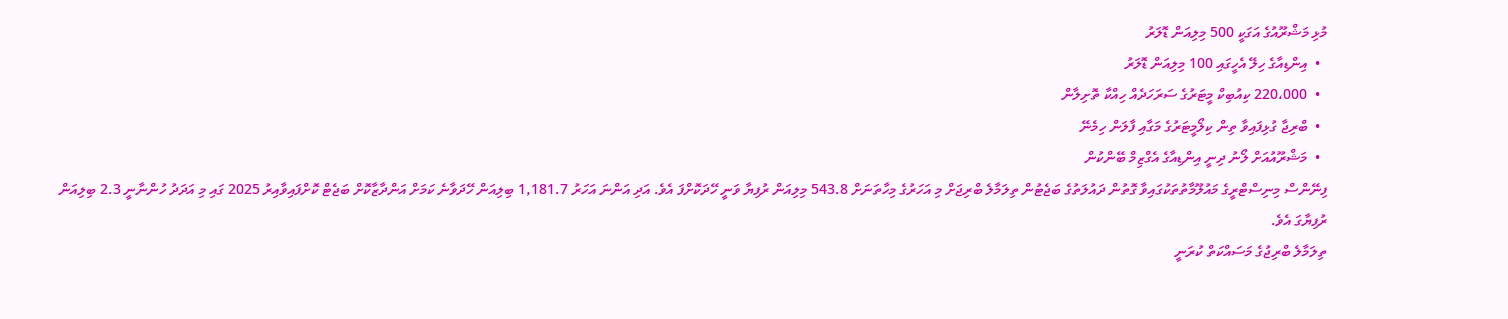މުޅި މަޝްރޫއުގެ އަގަކީ 500 މިލިއަން ޑޮލަރު
  •  އިންޑިއާގެ ހިލޭ އެހީގައި 100 މިލިއަން ޑޮލަރު
  •  220،000 ކިއުބިކް މީޓަރުގެ ސަރަހަދެއް ހިއްކާ ތޮށިލާން
  •  ބްރިޖާ ގުޅިފައިވާ ތިން ކިލޯމީޓަރުގެ މަގާއި ފާލަން ހިމެނޭ
  •  މަޝްރޫއުއަށް ލޯނު ދިނީ އިންޑިއާގެ އެގްޒިމް ބޭންކުން
ފިނޭންސް މިނިސްޓްރީގެ މައުލޫމާތުތަކުގައިވާ ގޮތުން ދައުލަތުގެ ބަޖެޓުން ތިލަމާލެ ބްރިޖަށް މި އަހަރުގެ މިހާތަނަށް 543.8 މިލިއަން ރުފިޔާ ވަނީ ހޭދަކޮށްފަ އެވެ. އަދި އަންނަ އަހަރު 1,181.7 ބިލިއަން ހޭދަވާނެ ކަމަށް އަންދާޒާކޮށް ބަޖެޓް ކޮށްފައިވާއިރު 2025 ގައި މި އަދަދު ހުންނާނީ 2.3 ބިލިއަން ރުފިޔާގަ އެވެ.
ތިލަމާލެ ބްރިޖުގެ މަސައްކަތް ކުރަނީ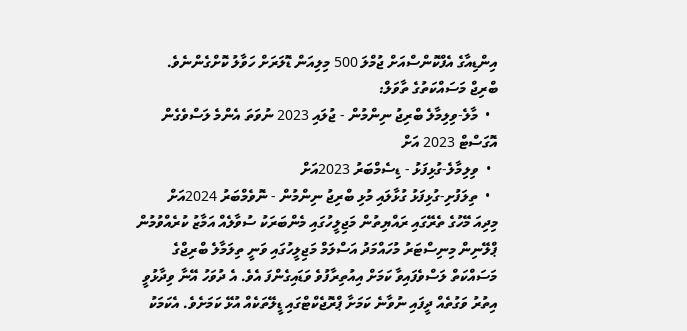އިންޑިއާގެ އެފްކޮންސްއަށް ޖުމްލަ 500 މިލިއަން ޑޮލަރަށް ހަވާލު ކޮށްގެންނެވެ.
ބްރިޖް މަސައްކަތުގެ ތާވަލް:
  •  މާލެ-ވިލިމާލެ ބްރިޖު ނިންމުން - ޖުލައި 2023 ނުވަތަ އެންމެ ލަސްވެގެން އޮގަސްޓް 2023 އަށް
  •  ވިލިމާލެ-ގުޅިފަޅު - ޑިސެމްބަރު 2023އަށް
  •  ތިލަފުށި-ގުޅިފަޅު ގުޅާލައި މުޅި ބްރިޖު ނިންމުން - ނޮވެމްބަރު 2024އަށް
މިދިއަ މޭހުގެ ތެރޭގައި ރައްޔިތުން މަޖިލީހުގައި މެންބަރަކު ސުވާލެއް އަމާޒު ކުރެއްވުމުން ޕްލޭނިން މިނިސްޓަރު މުހައްމަދު އަސްލަމް މަޖިލީހުގައި ވަނީ ތިލަމާލެ ބްރިޖްގެ މަސައްކަތް ލަސްވެފައިވާ ކަމަށް އިއުތިރާފުވެ ވަޑައިގެންފަ އެވެ. އެ ދުވަހު އޭނާ ވިދާޅުވީ އިތުރު ވަގުތެއް ދީފައި ނުވާނެ ކަމަށާ ޕްރޮޖެކްޓްގައި ޑީލޭތަކެއް އުޅޭ ކަމަށެވެ. އެކަމަކު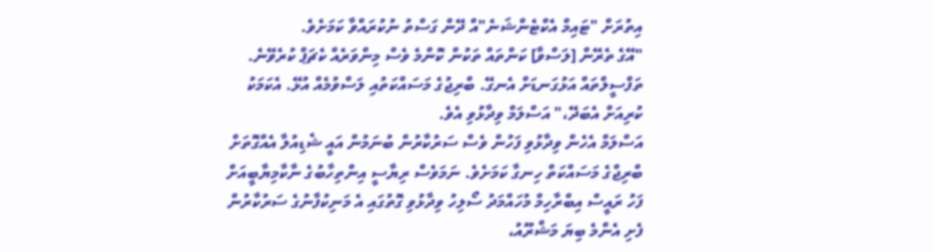އިތުރަށް "ޓައިމް އެކްޓެންޝަނެ"އް ދޭން ގަސްތު ނުކުރައްވާ ކަމަށެވެ.
"އޭގެ ތެރޭން [ލަސްވާ] ކަންތައް ތަކުން ކޮންމެ ވެސް މިންވަރެއް ކެޗަޕް ކުރެވޭނެ. ތަފްސީލްތައް އަޅުގަނޑަށް އެނގޭ. ބްރިޖުގެ މަސައްކަތުއި ލަސްވުމެއް އުޅޭ. އެކަމަކު ކުރިއަށް އެބަދޭ،" އަސްލަމް ވިދާޅުވި އެވެ.
އަސްލަމް އެހެން ވިދާޅުވި ފަހުން ވެސް ސަރުކާރުން ބުނަމުން އައީ ޝެޑިއުލާ އެއްގޮތަށް ބްރިޖްގެ މަސައްކަތް ހިނގާ ކަމަށެވެ. ނަމަވެސް ރިޔާސީ އިންތިހާބުގެ ނާކާމިޔާބީއަށް ފަހު ރައީސް އިބްރާހިމް މުހައްމަދު ސޯލިހު ވިދާޅުވި ގޮތުގައި އެ މަނިކުފާނުގެ ސަރުކާރުން ފެށި އެންމެ ބިޔަ މަޝްރޫއު،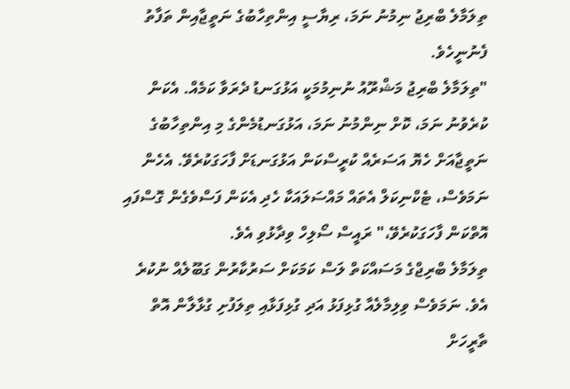ތިލަމާލެ ބްރިޖު ނިމުނު ނަމަ، ރިޔާސީ އިންތިހާބުގެ ނަތީޖާއިން ތަފާތު ފެނުނީހެވެ.
"ތިލަމާލެ ބްރިޖު މަޝްރޫއު ނުނިމުމަކީ އަޅުގަނޑު ދެރަވާ ކަމެއް. އެކަން ކުރެވުނު ނަމަ، ކޮށް ނިންމުނު ނަމަ، އަޅުގަނޑުމެންގެ މި އިންތިހާބުގެ ނަތީޖާއަށް ހެޔޮ އަސަރެއް ކުރީސްކަން އަޅުގަނޑަށް ފާހަގަކުރެވޭ. އެހެން ނަމަވެސް، ޓެކްނިކަލް އެތައް މައްސަލައަކާ ހެދި އެކަން ފަސްވެގެން ގޮސްފައި އޮތްކަން ފާހަގަކުރެވޭ،" ރައީސް ސޯލިހް ވިދާޅުވި އެވެ.
ތިލަމާލެ ބްރިޖްގެ މަސައްކަތް ލަސް ކަމަކަށް ސަރުކާރުން ގަބޫލެއް ނުކުރެ އެވެ. ނަމަވެސް ވިލިމާލެއާ ގުޅިފަޅު އަދި ގުޅިފަޅާއި ތިލަފުށި ގުޅާލާން އޮތް ތާރީހަށް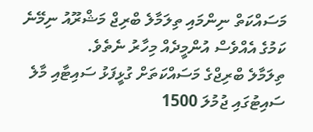މަސައްކަތް ނިންމައި ތިލަމާލެ ބްރިޖް މަޝްރޫއު ނިމޭނެ ކަމުގެ އެއްވެސް އުންމީދެއް މިހާރު ނެތެވެ.
ތިލަމާލެ ބްރިޖްގެ މަސައްކަތަށް ގުޅީފަޅު ސައިޓާއި މާލެ ސައިޓުގައި ޖުމުލަ 1500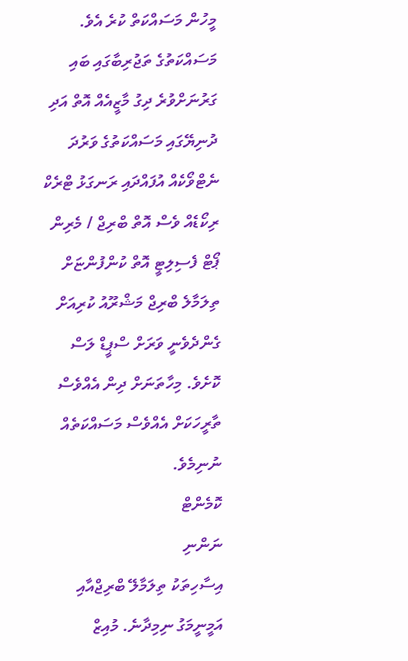މީހުން މަސައްކަތް ކުރެ އެވެ. މަސައްކަތުގެ ތަޖުރިބާގައި ބައި ގަރުނަށްވުރެ ދިގު މާޒީއެއް އޮތް އަދި ދުނިޔޭގައި މަސައްކަތުގެ ވަރުދަ ނެޓްވޯކެއް އުފައްދައި ރަނގަޅު ޓްރެކް ރިކޯޑެއް ވެސް އޮތް ބްރިޖް / މެރިން ޕޯޓް ފެސިލިޓީ އޮތް ކުންފުންޏަށް ތިލަމާލެ ބްރިޖް މަޝްރޫއު ކުރިއަށް ގެންދެވެނީ ވަރަށް ސްޕީޑް ލަސް ކޮށެވެ. މިހާތަނަށް ދިން އެއްވެސް ތާރީހަކަށް އެއްވެސް މަސައްކަތެއް ނުނިމެވެ.
ކޮމެންޓް
ނަންނި
އިސާހިތަކު ތިލަމާލޭ ބްރިޖްއާއި އަމީނީމަގު ނިމިދާނެ. މުއިޒް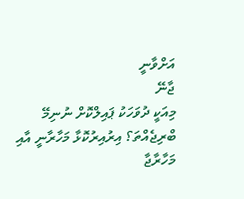އަށްވާނީ
ޖާނޭ
މިއަކީ ދުވަހަކު ޕައިލްކޮށް ނުނިމޭ ބްރިޖެއްތަ؟ އިރުއިރުކޮޅާ މަހާރާނީ އާއި މަހާރާޖާ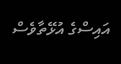އައިސްގެ އުޅޭތާވެސް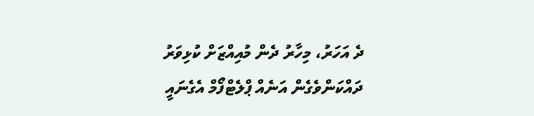ދެ އަހަރު، މިހާރު ދެން މުއިއްޒަށް ކުޅިވަރު ދައްކަންވެގެން އަނެއް ޕްލެޓްފޯމް އެގެނައީ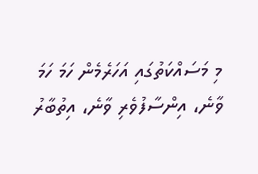މި މަސައްކަތުގައި އަހަރެމެން ހަމަ ހަމަ ވާނެ، އިންސާފުވެރި ވާނެ، އިތުބާރު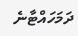ދަމަހައްޓާނެ